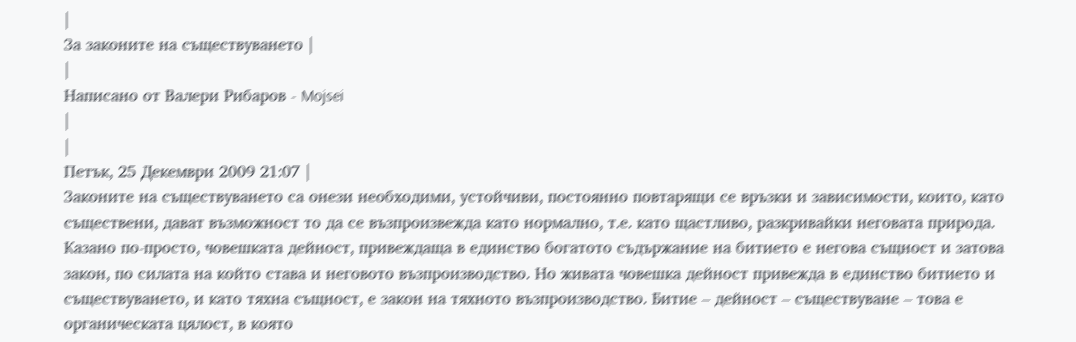|
За законите на съществуването |
|
Написано от Валери Рибаров - Mojsei
|
|
Петък, 25 Декември 2009 21:07 |
Законите на съществуването са онези необходими, устойчиви, постоянно повтарящи се връзки и зависимости, които, като съществени, дават възможност то да се възпроизвежда като нормално, т.е. като щастливо, разкривайки неговата природа. Казано по-просто, човешката дейност, привеждаща в единство богатото съдържание на битието е негова същност и затова закон, по силата на който става и неговото възпроизводство. Но живата човешка дейност привежда в единство битието и съществуването, и като тяхна същност, е закон на тяхното възпроизводство. Битие – дейност – съществуване – това е органическата цялост, в която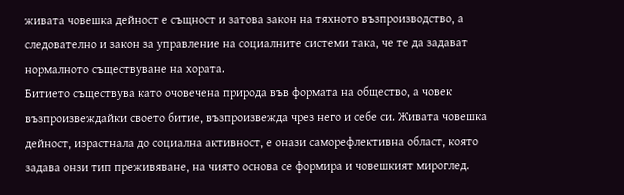живата човешка дейност е същност и затова закон на тяхното възпроизводство, а следователно и закон за управление на социалните системи така, че те да задават нормалното съществуване на хората.
Битието съществува като очовечена природа във формата на общество, а човек възпроизвеждайки своето битие, възпроизвежда чрез него и себе си. Живата човешка дейност, израстнала до социална активност, е онази саморефлективна област, която задава онзи тип преживяване, на чиято основа се формира и човешкият мироглед.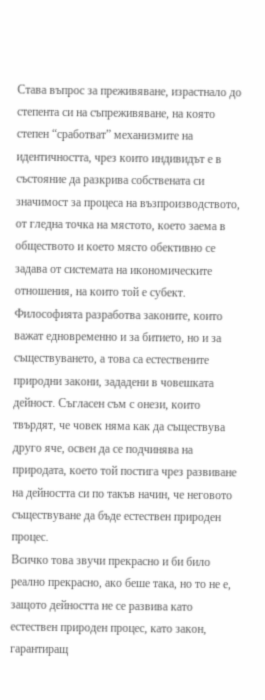Става въпрос за преживяване, израстнало до степента си на съпреживяване, на която степен “сработват” механизмите на идентичността, чрез които индивидът е в състояние да разкрива собствената си значимост за процеса на възпроизводството, от гледна точка на мястото, което заема в обществото и което място обективно се задава от системата на икономическите отношения, на които той е субект.
Философията разработва законите, които важат едновременно и за битието, но и за съществуването, а това са естествените природни закони, зададени в човешката дейност. Съгласен съм с онези, които твърдят, че човек няма как да съществува друго яче, освен да се подчинява на природата, което той постига чрез развиване на дейността си по такъв начин, че неговото съществуване да бъде естествен природен процес.
Всичко това звучи прекрасно и би било реално прекрасно, ако беше така, но то не е, защото дейността не се развива като естествен природен процес, като закон, гарантиращ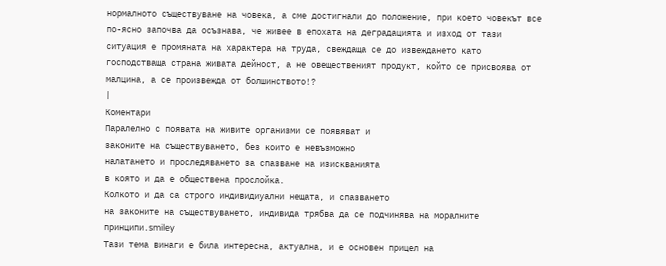нормалното съществуване на човека, а сме достигнали до положение, при което човекът все по-ясно започва да осъзнава, че живее в епохата на деградацията и изход от тази ситуация е промяната на характера на труда, свеждаща се до извеждането като господстваща страна живата дейност, а не овещественият продукт, който се присвоява от малцина, а се произвежда от болшинството!?
|
Коментари
Паралелно с появата на живите организми се появяват и
законите на съществуването, без които е невъзможно
налатането и проследяването за спазване на изискванията
в която и да е обществена прослойка.
Колкото и да са строго индивидиуални нещата, и спазването
на законите на съществуването, индивида трябва да се подчинява на моралните принципи.smiley
Тази тема винаги е била интересна, актуална, и е основен прицел на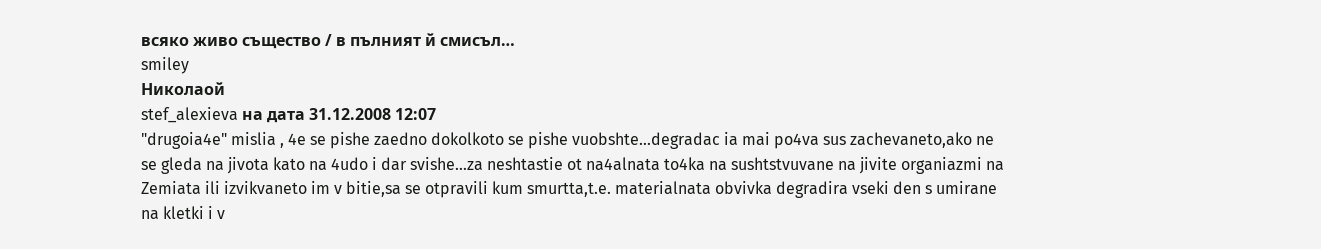всяко живо същество / в пълният й смисъл…
smiley
Николаой
stef_alexieva на дата 31.12.2008 12:07
"drugoia4e" mislia , 4e se pishe zaedno dokolkoto se pishe vuobshte…degradac ia mai po4va sus zachevaneto,ako ne se gleda na jivota kato na 4udo i dar svishe…za neshtastie ot na4alnata to4ka na sushtstvuvane na jivite organiazmi na Zemiata ili izvikvaneto im v bitie,sa se otpravili kum smurtta,t.e. materialnata obvivka degradira vseki den s umirane na kletki i v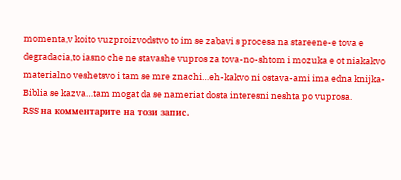momenta,v koito vuzproizvodstvo to im se zabavi s procesa na stareene-e tova e degradacia,to iasno che ne stavashe vupros za tova-no-shtom i mozuka e ot niakakvo materialno veshetsvo i tam se mre znachi…eh-kakvo ni ostava-ami ima edna knijka-Biblia se kazva…tam mogat da se nameriat dosta interesni neshta po vuprosa.
RSS на комментарите на този запис.